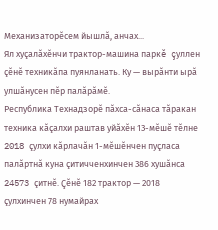Механизаторĕсем йышлă, анчах...
Ял хуçалăхĕнчи трактор-машина паркĕ çуллен çĕнĕ техникăпа пуянланать. Ку — вырăнти ырă улшăнусен пĕр палăрăмĕ.
Республика Технадзорĕ пăхса-сăнаса тăракан техника кăçалхи раштав уйăхĕн 13-мĕшĕ тĕлне 2018 çулхи кăрлачăн 1-мĕшĕнчен пуçласа палăртнă куна çитичченхинчен 386 хушăнса 24573 çитнĕ. Çĕнĕ 182 трактор — 2018 çулхинчен 78 нумайрах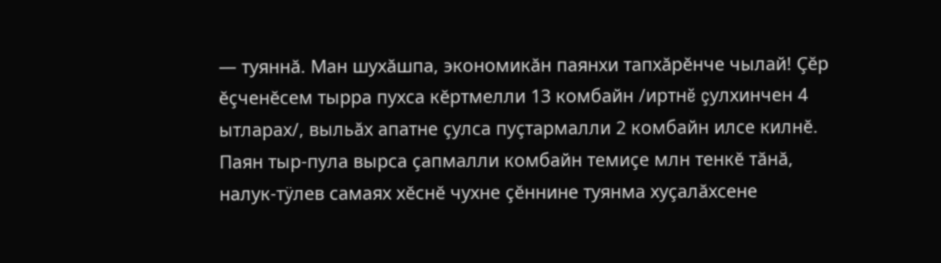— туяннă. Ман шухăшпа, экономикăн паянхи тапхăрĕнче чылай! Çĕр ĕçченĕсем тырра пухса кĕртмелли 13 комбайн /иртнĕ çулхинчен 4 ытларах/, выльăх апатне çулса пуçтармалли 2 комбайн илсе килнĕ. Паян тыр-пула вырса çапмалли комбайн темиçе млн тенкĕ тăнă, налук-тÿлев самаях хĕснĕ чухне çĕннине туянма хуçалăхсене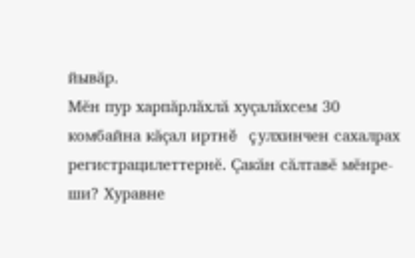йывăр.
Мĕн пур харпăрлăхлă хуçалăхсем 30 комбайна кăçал иртнĕ çулхинчен сахалрах регистрацилеттернĕ. Çакăн сăлтавĕ мĕнре- ши? Хуравне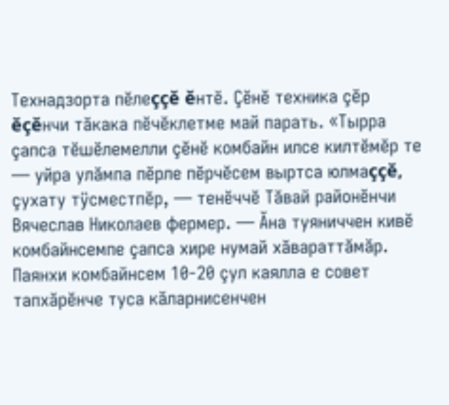Технадзорта пĕлеççĕ ĕнтĕ. Çĕнĕ техника çĕр ĕçĕнчи тăкака пĕчĕклетме май парать. «Тырра çапса тĕшĕлемелли çĕнĕ комбайн илсе килтĕмĕр те — уйра улăмпа пĕрле пĕрчĕсем выртса юлмаççĕ, çухату тÿсместпĕр, — тенĕччĕ Тăвай районĕнчи Вячеслав Николаев фермер. — Ăна туяниччен кивĕ комбайнсемпе çапса хире нумай хăвараттăмăр. Паянхи комбайнсем 10-20 çул каялла е совет тапхăрĕнче туса кăларнисенчен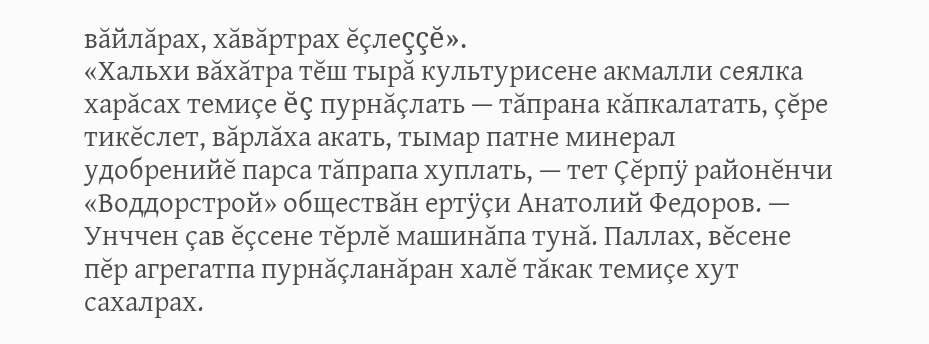вăйлăрах, хăвăртрах ĕçлеççĕ».
«Хальхи вăхăтра тĕш тырă культурисене акмалли сеялка харăсах темиçе ĕç пурнăçлать — тăпрана кăпкалатать, çĕре тикĕслет, вăрлăха акать, тымар патне минерал удобренийĕ парса тăпрапа хуплать, — тет Çĕрпÿ районĕнчи «Воддорстрой» обществăн ертÿçи Анатолий Федоров. — Унччен çав ĕçсене тĕрлĕ машинăпа тунă. Паллах, вĕсене пĕр агрегатпа пурнăçланăран халĕ тăкак темиçе хут сахалрах.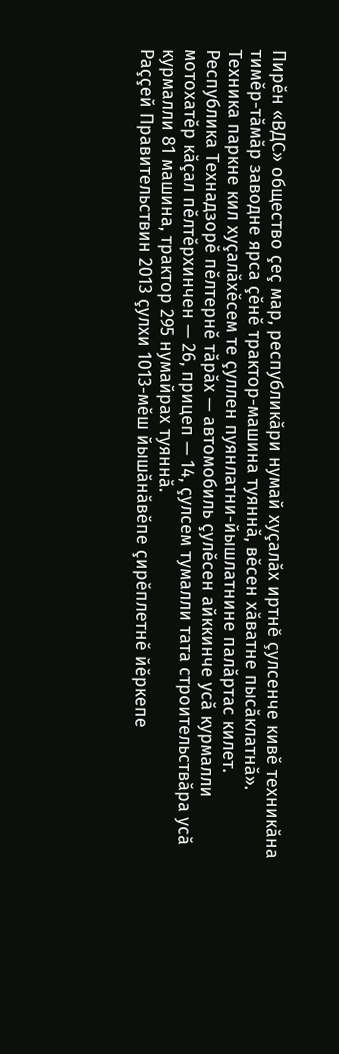Пирĕн «ВДС» общество çеç мар, республикăри нумай хуçалăх иртнĕ çулсенче кивĕ техникăна тимĕр-тăмăр заводне ярса çĕнĕ трактор-машина туяннă, вĕсен хăватне пысăклатнă».
Техника паркне кил хуçалăхĕсем те çуллен пуянлатни-йышлатнине палăртас килет. Республика Технадзорĕ пĕлтернĕ тăрăх — автомобиль çулĕсен айккинче усă курмалли мотохатĕр кăçал пĕлтĕрхинчен — 26, прицеп — 14, çулсем тумалли тата строительствăра усă курмалли 81 машина, трактор 295 нумайрах туяннă.
Раççей Правительствин 2013 çулхи 1013-мĕш йышăнăвĕпе çирĕплетнĕ йĕркепе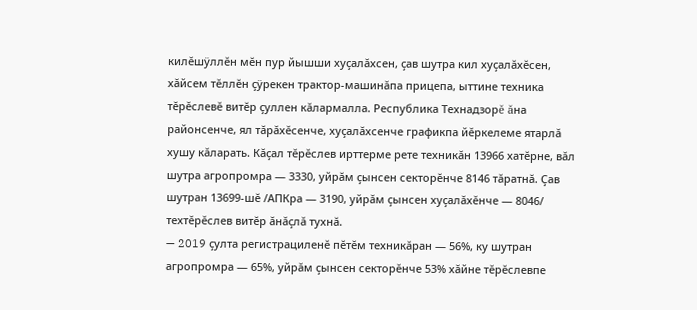килĕшÿллĕн мĕн пур йышши хуçалăхсен, çав шутра кил хуçалăхĕсен, хăйсем тĕллĕн çÿрекен трактор-машинăпа прицепа, ыттине техника тĕрĕслевĕ витĕр çуллен кăлармалла. Республика Технадзорĕ ăна районсенче, ял тăрăхĕсенче, хуçалăхсенче графикпа йĕркелеме ятарлă хушу кăларать. Кăçал тĕрĕслев ирттерме рете техникăн 13966 хатĕрне, вăл шутра агропромра — 3330, уйрăм çынсен секторĕнче 8146 тăратнă. Çав шутран 13699-шĕ /АПКра — 3190, уйрăм çынсен хуçалăхĕнче — 8046/ техтĕрĕслев витĕр ăнăçлă тухнă.
— 2019 çулта регистрациленĕ пĕтĕм техникăран — 56%, ку шутран агропромра — 65%, уйрăм çынсен секторĕнче 53% хăйне тĕрĕслевпе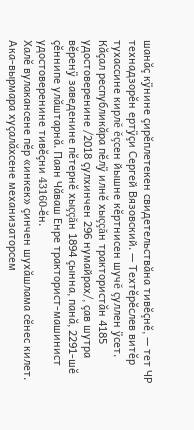шанăç кÿнине çирĕплетекен свидетельствăна тивĕçнĕ, — тет ЧР технадзорĕн ертÿçи Сергей Вязовский. — Техтĕрĕслев витĕр тухассине кирлĕ ĕçсен йышне кĕртнисен шучĕ çуллен ÿсет.
Кăçал республикăра пĕлÿ илнĕ хыççăн трактористăн 4185 удостоверенине /2018 çулхинчен 296 нумайрах/, çав шутра вĕренÿ заведенине пĕтернĕ хыççăн 1894 çынна, панă, 2291-шĕ çĕннипе улăштарнă. Паян Чăваш Енре тракторист-машинист удостоверенине тивĕçни 43160-ĕн.
Халĕ вулакансене пĕр «инкек» çинчен шухăшлама сĕнес килет. Ака-вырмара хуçалăхсене механизаторсем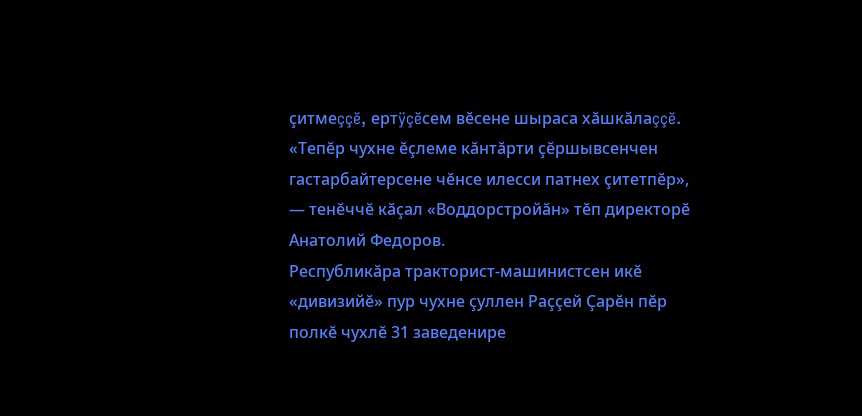çитмеççĕ, ертÿçĕсем вĕсене шыраса хăшкăлаççĕ. «Тепĕр чухне ĕçлеме кăнтăрти çĕршывсенчен гастарбайтерсене чĕнсе илесси патнех çитетпĕр», — тенĕччĕ кăçал «Воддорстройăн» тĕп директорĕ Анатолий Федоров.
Республикăра тракторист-машинистсен икĕ «дивизийĕ» пур чухне çуллен Раççей Çарĕн пĕр полкĕ чухлĕ 31 заведенире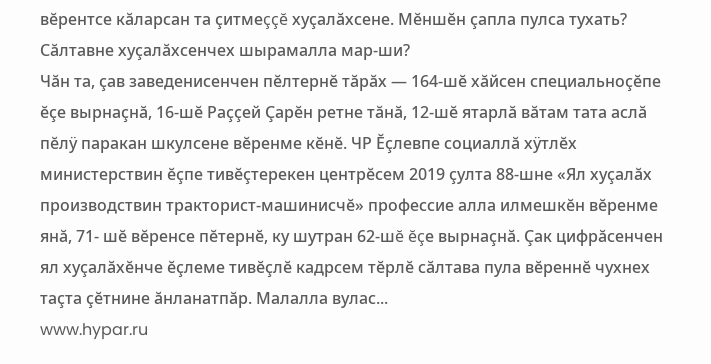вĕрентсе кăларсан та çитмеççĕ хуçалăхсене. Мĕншĕн çапла пулса тухать? Сăлтавне хуçалăхсенчех шырамалла мар-ши?
Чăн та, çав заведенисенчен пĕлтернĕ тăрăх — 164-шĕ хăйсен специальноçĕпе ĕçе вырнаçнă, 16-шĕ Раççей Çарĕн ретне тăнă, 12-шĕ ятарлă вăтам тата аслă пĕлÿ паракан шкулсене вĕренме кĕнĕ. ЧР Ĕçлевпе социаллă хÿтлĕх министерствин ĕçпе тивĕçтерекен центрĕсем 2019 çулта 88-шне «Ял хуçалăх производствин тракторист-машинисчĕ» профессие алла илмешкĕн вĕренме янă, 71- шĕ вĕренсе пĕтернĕ, ку шутран 62-шĕ ĕçе вырнаçнă. Çак цифрăсенчен ял хуçалăхĕнче ĕçлеме тивĕçлĕ кадрсем тĕрлĕ сăлтава пула вĕреннĕ чухнех таçта çĕтнине ăнланатпăр. Малалла вулас...
www.hypar.ru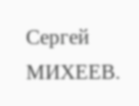Сергей МИХЕЕВ.